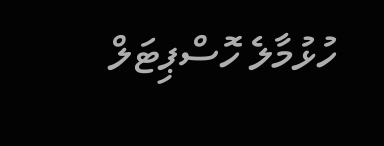ހުޅުމާލެ ހޮސްޕިޓަލް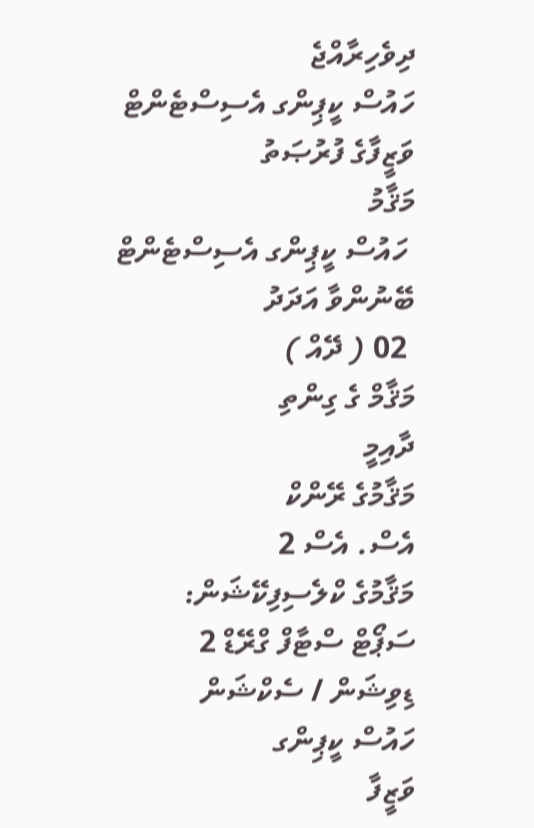ދިވެހިރާއްޖެ
ހައުސް ކީޕިންގ އެސިސްޓެންޓް
ވަޒީފާގެ ފުރުޞަތު
މަޤާމު
 ހައުސް ކީޕިންގ އެސިސްޓެންޓް
ބޭނުންވާ އަދަދު
 02 ( ދޭއް )
މަޤާމް ގެ ގިންތި
ދާއިމީ
މަޤާމުގެ ރޭންކް
އެސް. އެސް 2
މަޤާމުގެ ކްލެސިފިކޭޝަން:
ސަޕޯޓް ސްޓާފް ގްރޭޑް 2
ޑިވިޝަން / ސެކްޝަން
ހައުސް ކީޕިންގ
ވަޒީފާ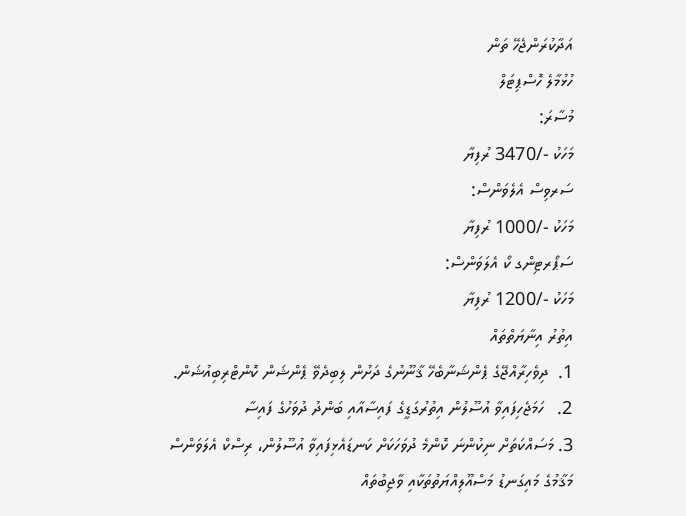އަދާކުރަންޖެހޭ ތަން
ހުޅުމާލެ ހޮސްޕިޓަލް
މުސާރަ:
މަހަކު -/3470 ރުފިޔާ
ސަރވިސް އެލެވަންސް:
މަހަކު -/1000 ރުފިޔާ
ސަޕޯރޓިންގ ކޯ އެލަވަންސް:
މަހަކު -/1200 ރުފިޔާ
އިތުރު އިނާޔަތްތައް
1.  ދިވެހިރާއްޖޭގެ ޕެންޝަނާބެހޭ ޤާނޫނުގެ ދަށުން ލިބިދެވޭ ޕެންޝަން ކޮންޓްރިބިއުޝަން.
2.   ހަމަޖެހިފައިވާ އުސޫލުން އިތުރުގަޑީގެ ފައިސާއާއި ބަންދު ދުވަހުގެ ފައިސާ
3. މަސައްކަތަށް ނިކުންނަ ކޮންމެ ދުވަހަކަށް ކަނޑައެޅިފައިވާ އުސޫލުން، ރިސްކް އެލަވަންސް
މަޤާމުގެ މައިގަނޑު މަސްއޫލިއްޔަތުތަކާއި ވާޖިބުތައް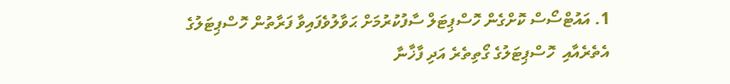1. އައުޓްސޯސް ކޮށްގެން ހޮސްޕިޓަލް ސާފުކުރުމަށް ޙަވާލުވެފައިވާ ފަރާތުން ހޮސްޕިޓަލުގެ އެތެރެއާއި  ހޮސްޕިޓަލުގެ ގޯތިތެރެ އަދި ފާޚާނާ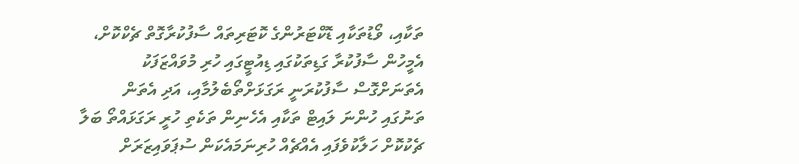ތަކާއި، ވޯޑުތަކާއި ޑޮކްޓަރުންގެ ކޮޓަރިތައް ސާފުކުރާގޮތް ޗެކްކޮށް، އެމީހުން ސާފުކުރާ ގަޑިތަކުގައި ޑިއުޓީގައި ހުރި މުވައްޒަފަކު އެތަނަށްގޮސް ސާފުކުރަނީ ރަގަޅަށްތޯބެލުމާއި، އަދި އެތަން ތަނުގައި ހުންނަ ލައިޓް ތަކާއި އެހެނިން ތަކެތި ހުރީ ރަގަޅައްތޯ ބަލާ ޗެކުކޮށް ހަލާކުވެފައި އެއްޗެއް ހުރިނަމައެކަން ސުޕަވައިޒަރަށް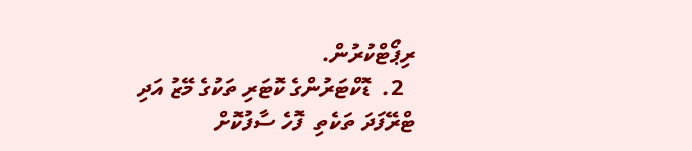ރިޕޯޓްކުރުން.
  2.  ޑޮކްޓަރުންގެ ކޮޓަރި ތަކުގެ މޭޒު އަދި ޓްރޭފަދަ ތަކެތި  ފޮހެ ސާފުކޮށް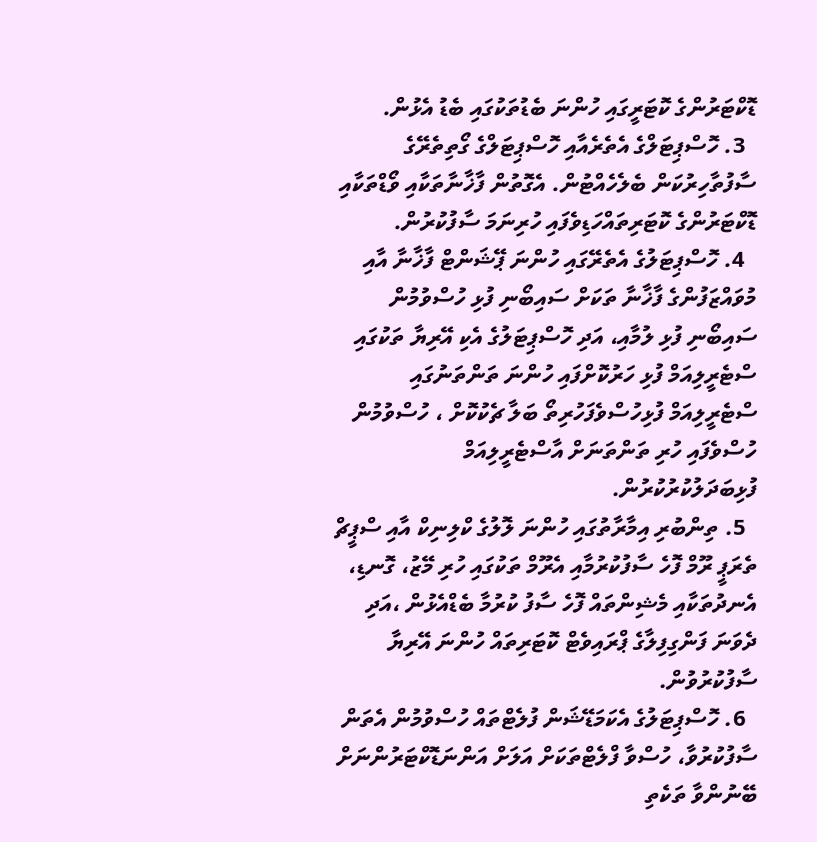ޑޮކްޓަރުންގެ ކޮޓަރީގައި ހުންނަ ބެޑުތަކުގައި ބެޑު އެޅުން.
  3. ހޮސްޕިޓަލްގެ އެތެރެއާއި ހޮސްޕިޓަލްގެ ގޯތިތެރޭގެ ސާފުތާހިރުކަން ބެލެހެއްޓުން. އެގޮތުން ފާޚާނާތަކާއި ވޯޑްތަކާއި ޑޮކްޓަރުންގެ ކޮޓަރިތައްހަޑިވެފައި ހުރިނަމަ ސާފުކުރުން.
  4. ހޮސްޕިޓަލުގެ އެތެރޭގައި ހުންނަ ޕޭޝަންޓް ފާޚާނާ އާއި މުވައްޒަފުންގެ ފާޚާނާ ތަކަށް ސައިބޯނި ފުޅި ހުސްވުމުން ސައިބޯނި ފުޅި ލުމާއި، އަދި ހޮސްޕިޓަލުގެ އެކި އޭރިޔާ ތަކުގައި ސްޓެރީލިއަމް ފުޅި ހަރުކޮށްފައި ހުންނަ ތަންތަނުގައި ސްޓެރީލިއަމް ފުޅިހުސްވެފަހުރިތޯ ބަލާ ޗެކުކޮށް ، ހުސްވުމުން ހުސްވެފައި ހުރި ތަންތަނަށް އާސްޓެރީލިއަމް ފުޅިބަދަލުކުރުކުރުން.
  5. ތިންބުރި އިމާރާތުގައި ހުންނަ ލޮލުގެ ކްލިނިކް އާއި ސްޕީޗް ތެރަޕީ ރޫމް ފޮހެ ސާފުކުރުމާއި އެރޫމް ތަކުގައި ހުރި މޭޒު، ގޮނޑި، އެނދުތަކާއި މެޝިންތައް ފޮހެ ސާފު ކުރުމާ ބެޑްއެޅުން ،އަދި ދެވަނަ ފަންގިފިލާގެ ޕްރައިވެޓް ކޮޓަރިތައް ހުންނަ އޭރިޔާ ސާފުކުރުވުން.
  6. ހޮސްޕިޓަލުގެ އެކަމަޑޭޝަން ފުލެޓްތައް ހުސްވުމުން އެތަން ސާފުކުރުވާ، ހުސްވާ ފްލެޓްތަކަށް އަލަށް އަންނަޑޮކްޓަރުންނަށް ބޭނުންވާ ތަކެތި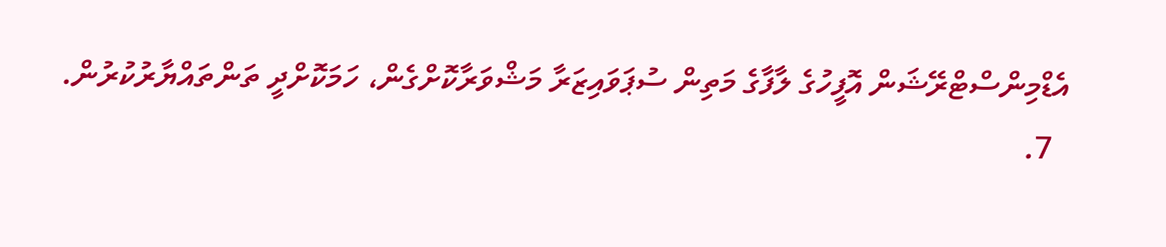އެޑްމިންސްޓްރޭޝަން އޮފީހުގެ ލާފާގެ މަތިން ސުޕަވައިޒަރާ މަޝްވަރާކޮށްގެން، ހަމަކޮށްދީ ތަންތައްޔާރުކުރުން.
  7.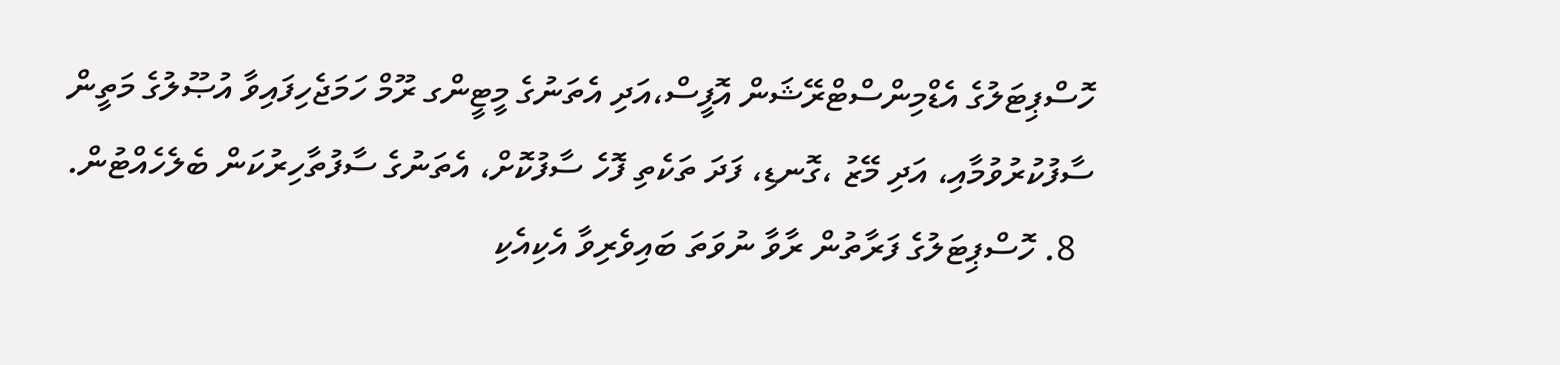ހޮސްޕިޓަލުގެ އެޑްމިންސްޓްރޭޝަން އޮފީސް،އަދި އެތަނުގެ މީޓީންގ ރޫމް ހަމަޖެހިފައިވާ އުޞޫލުގެ މަތީން ސާފުކުރުވުމާއި، އަދި މޭޒު ،ގޮނޑި، ފަދަ ތަކެތި ފޮހެ ސާފުކޮށް، އެތަނުގެ ސާފުތާހިރުކަން ބެލެހެއްޓުން.
  8. ހޮސްޕިޓަލުގެ ފަރާތުން ރާވާ ނުވަތަ ބައިވެރިވާ އެކިއެކި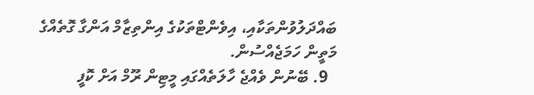ބައްދަލުވުންތަކާއި، އިވެންޓްތަކުގެ އިންތިޒާމް އަންގާ ގޮތެއްގެ މަތީން ހަމަޖެއްސުން.
  9. ބޭނުން ވެއްޖެ ހާލަތެއްގައި މީޓިން ރޫމް އަށް ކޮފީ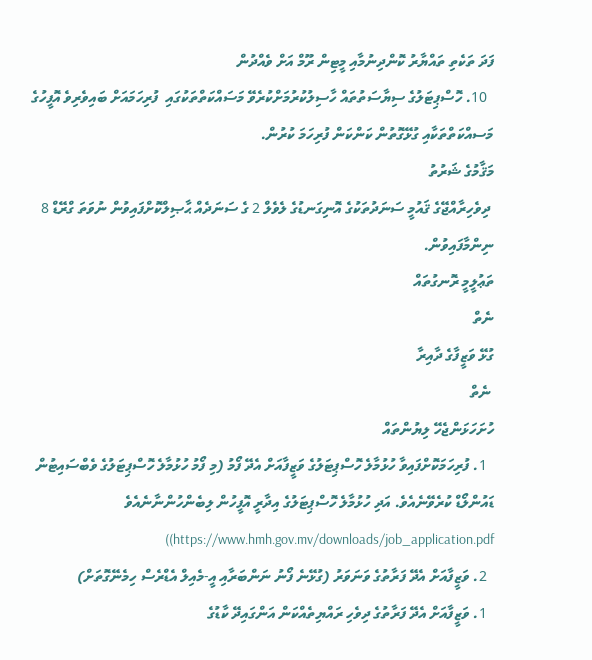ފަދަ ތަކެތި ތައްޔާރު ކޮންދިނުމާއި މީޓިން ރޫމް އަށް ވެއްދުން
  10. ހޮސްޕިޓަލުގެ ސިޔާސަތުތައް ހާސިލުކުރުމަށްކުރެވޭ މަސައްކަތްތަކުގައި  ފުރިހަމައަށް ބައިވެރިވެ އޮފީހުގެ މަސއްކަތްތަކާއި ގުޅޭގޮތުން ކަންކަން ފުރިހަމަ ކުރުން.
މަޤާމުގެ ޝަރުތު
 ދިވެހިރާއްޖޭގެ ޤައުމީ ސަނަދުތަކުގެ އޮނިގަނޑުގެ ލެވެލް 2 ގެ ސަނަދެއް ޙާޞިލްކޮށްފައިވުން ނުވަތަ ގްރޭޑް 8 ނިންމާފައިވުން.
ތަޢުލީމީ ރޮނގުތައް
ނެތް
ގުޅޭ ވަޒީފާގެ ދާއިރާ
 ނެތް
ހުށަހަޅަންޖެހޭ ލިޔުންތައް
  1. ފުރިހަމަކޮށްފައިވާ ހުޅުމާލެ ހޮސްޕިޓަލުގެ ވަޒީފާއަށް އެދޭ ފޯމު (މި ފޯމު ހުޅުމާލެ ހޮސްޕިޓަލުގެ ވެބްސައިޓުން ޑައުންލޯޑް ކުރެވޭނެއެވެ. އަދި ހުޅުމާލެ ހޮސްޕިޓަލުގެ އިދާރީ އޮފީހުން ލިބެންހުންނާނެއެވެ https://www.hmh.gov.mv/downloads/job_application.pdf))
  2. ވަޒީފާއަށް އެދޭ ފަރާތުގެ ވަނަވަރު (ގުޅޭނެ ފޯނު ނަންބަރާއި އީ-މެއިލް އެޑްރެސް ހިމެނޭގޮތަށް)
  1. ވަޒީފާއަށް އެދޭ ފަރާތުގެ ދިވެހި ރައްޔިތެއްކަން އަންގައިދޭ ކާޑުގެ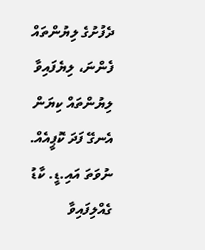ދެފުށުގެ ލިޔުންތައް ފެންނަ، ލިޔެފައިވާ ލިޔުންތައް ކިޔަން އެނގޭ ފަދަ ކޮޕީއެއް. ނުވަތަ އައި.ޑީ. ކާޑު ގެއްލިފައިވާ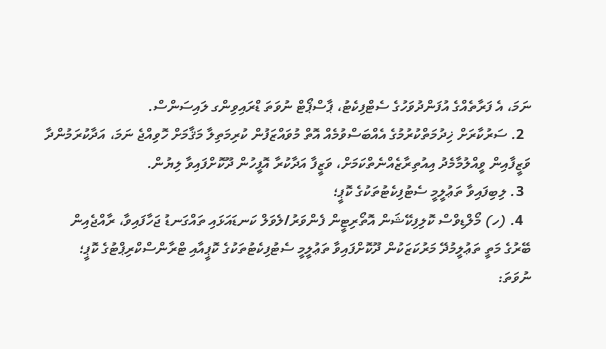ނަމަ، އެ ފަރާތެއްގެ އުފަންދުވަހުގެ ސެޓްފިކެޓު، ޕާސްޕޯޓް ނުވަތަ ޑްރައިވިންގ ލައިސަންސް.
  2. ސަރުކާރަށް ޚިދުމަތްކުރުމުގެ އެއްބަސްވުމެއް އޮތް މުވައްޒަފުން ކުރިމަތިލާ މަޤާމަށް ހޮވިއްޖެ ނަމަ، އަދާކުރަމުންދާ ވަޒީފާއިން ވީއްލުމާމެދު އިއުތިރާޒެއްނެތްކަމަށް، ވަޒީފާ އަދާކުރާ އޮފީހުން ދޫކޮށްފައިވާ ލިޔުން.
  3. ލިބިފައިވާ ތަޢުލީމީ ސެޓުފިކެޓުތަކުގެ ކޮޕީ؛
  4. (ހ) މޯލްޑިވްސް ކޮލިފިކޭޝަން އޮތޯރިޓީން ފެންވަރު/ލެވަލް ކަނޑައަޅައި ތައްގަނޑު ޖަހާފައިވާ، ރާއްޖެއިން ބޭރުގެ މަތީ ތަޢުލީމުދޭ މަރުކަޒަކުން ދޫކޮށްފައިވާ ތަޢުލީމީ ސެޓުފިކެޓުތަކުގެ ކޮޕީއާއި ޓްރާންސްކްރިޕްޓުގެ ކޮޕީ؛ ނުވަތަ: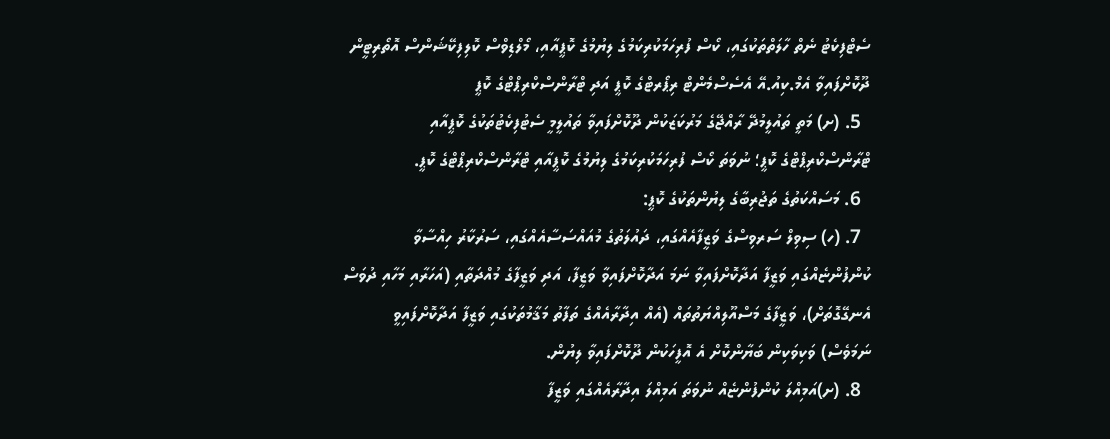ސެޓްފިކެޓު ނެތް ހާލަތްތަކުގައި، ކޯސް ފުރިހަމަކުރިކަމުގެ ލިޔުމުގެ ކޮޕީއާއި، މޯލްޑިވްސް ކޮލިފިކޭޝަންސް އޮތޯރިޓީން ދޫކޮށްފައިވާ އެމް.ކިއު.އޭ އެސެސްމެންޓް ރިޕޯރޓްގެ ކޮޕީ އަދި ޓްރާންސްކްރިޕްޓްގެ ކޮޕީ
  5. (ށ) މަތީ ތައުލީމުދޭ ރާއްޖޭގެ މަރުކަޒަކުން ދޫކޮށްފައިވާ ތައުލީމީ ސެޓުފިކެޓުތަކުގެ ކޮޕީއާއި ޓްރާންސްކްރިޕްޓްގެ ކޮޕީ؛ ނުވަތަ ކޯސް ފުރިހަމަކުރިކަމުގެ ލިޔުމުގެ ކޮޕީއާއި ޓްރާންސްކްރިޕްޓްގެ ކޮޕީ.
  6. މަސައްކަތުގެ ތަޖުރިބާގެ ލިޔުންތަކުގެ ކޮޕީ:
  7. (ހ) ސިވިލް ސަރވިސްގެ ވަޒީފާއެއްގައި، ދައުލަތުގެ މުއައްސަސާއެއްގައި، ސަރުކާރު ހިއްސާވާ ކުންފުންޏެއްގައި ވަޒީފާ އަދާކޮށްފައިވާ ނަމަ އަދާކޮށްފައިވާ ވަޒީފާ، އަދި ވަޒީފާގެ މުއްދަތާއި (އަހަރާއި މަހާއި ދުވަސް އެނގޭގޮތަށް)، ވަޒީފާގެ މަސްއޫލިއްޔަތުތައް (އެއް އިދާރާއެއްގެ ތަފާތު މަޤާމުތަކުގައި ވަޒީފާ އަދާކޮށްފައިވީ ނަމަވެސް) ވަކިވަކިން ބަޔާންކޮށް އެ އޮފީހަކުން ދޫކޮށްފައިވާ ލިޔުން.
  8. (ށ)އަމިއްލަ ކުންފުންޏެއް ނުވަތަ އަމިއްލަ އިދާރާއެއްގައި ވަޒީފާ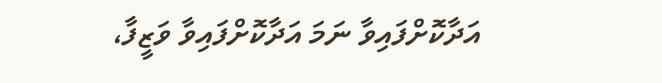އަދާކޮށްފައިވާ ނަމަ އަދާކޮށްފައިވާ ވަޒީފާ،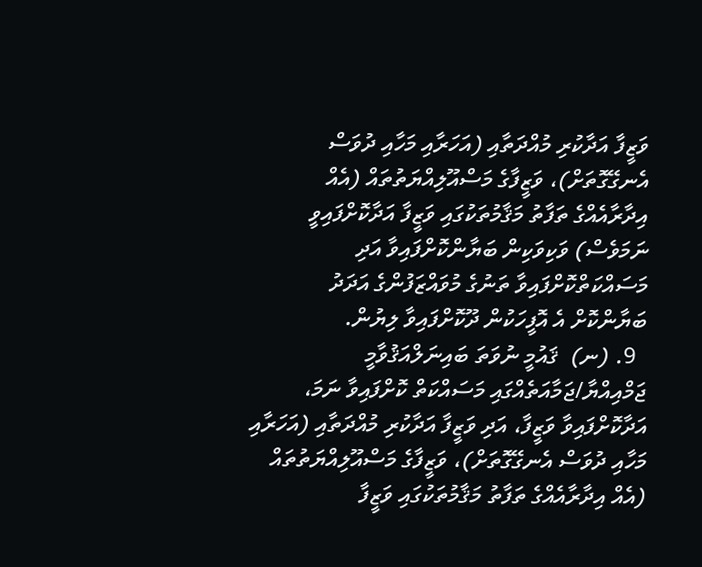ވަޒީފާ އަދާކުރި މުއްދަތާއި (އަހަރާއި މަހާއި ދުވަސް އެނގޭގޮތަށް)، ވަޒީފާގެ މަސްއޫލިއްޔަތުތައް (އެއް އިދާރާއެއްގެ ތަފާތު މަޤާމުތަކުގައި ވަޒީފާ އަދާކޮށްފައިވީ ނަމަވެސް) ވަކިވަކިން ބަޔާންކޮށްފައިވާ އަދި މަސައްކަތްކޮށްފައިވާ ތަނުގެ މުވައްޒަފުންގެ އަދަދު ބަޔާންކޮށް އެ އޮފީހަކުން ދޫކޮށްފައިވާ ލިޔުން.
  9. (ނ)  ޤައުމީ ނުވަތަ ބައިނަލްއަޤުވާމީ ޖަމްއިއްޔާ/ޖަމާއަތެއްގައި މަސައްކަތް ކޮށްފައިވާ ނަމަ، އަދާކޮށްފައިވާ ވަޒީފާ، އަދި ވަޒީފާ އަދާކުރި މުއްދަތާއި (އަހަރާއި މަހާއި ދުވަސް އެނގޭގޮތަށް)، ވަޒީފާގެ މަސްއޫލިއްޔަތުތައް (އެއް އިދާރާއެއްގެ ތަފާތު މަޤާމުތަކުގައި ވަޒީފާ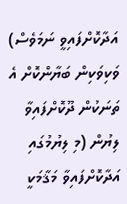އަދާކޮށްފައިވީ ނަމަވެސް) ވަކިވަކިން ބަޔާންކޮށް އެ ތަނަކުން ދޫކޮށްފައިވާ ލިޔުން (މި ލިޔުމުގައި އަދާކޮށްފައިވާ މަޤާމަކީ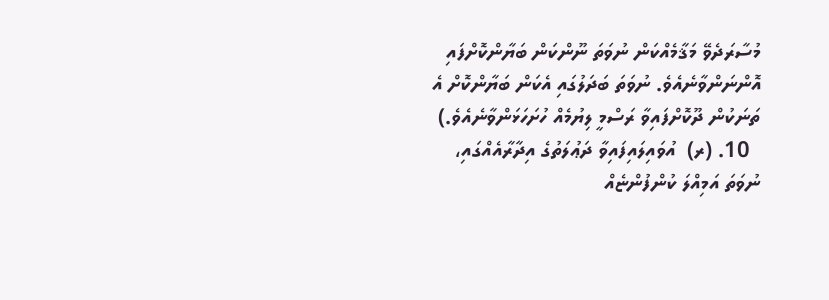މުސާރަދެވޭ މަޤާމެއްކަން ނުވަތަ ނޫންކަން ބަޔާންކޮށްފައި އޮންނަންވާނެއެވެ. ނުވަތަ ބަދަލުގައި އެކަން ބަޔާންކޮށް އެ ތަނަކުން ދޫކޮށްފައިވާ ރަސްމީ ލިޔުމެއް ހުށަހަޅަންވާނެއެވެ.)
  10. (ރ)  އުވައިލައިފައިވާ ދަޢުލަތުގެ އިދާރާއެއްގައި، ނުވަތަ އަމިއްލަ ކުންފުންޏެއް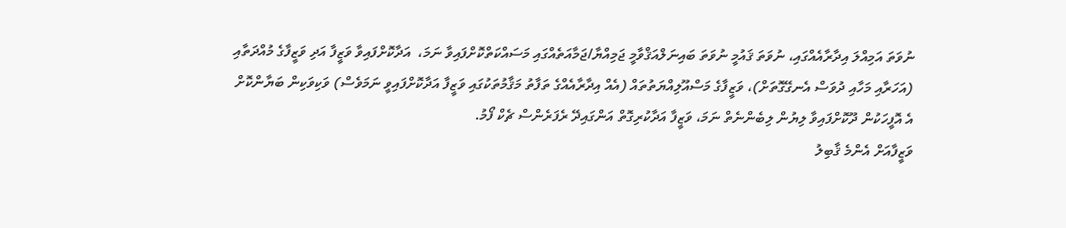ނުވަތަ އަމިއްލަ އިދާރާއެއްގައި، ނުވަތަ ޤައުމީ ނުވަތަ ބައިނަލްއަޤްވާމީ ޖަމިއްޔާ/ޖަމާއަތެއްގައި މަސައްކަތްކޮށްފައިވާ ނަމަ،  އަދާކޮށްފައިވާ ވަޒީފާ އަދި ވަޒީފާގެ މުއްދަތާއި (އަހަރާއި މަހާއި ދުވަސް އެނގޭގޮތަށް)، ވަޒީފާގެ މަސްއޫލިއްޔަތުތައް (އެއް އިދާރާއެއްގެ ތަފާތު މަޤާމުތަކުގައި ވަޒީފާ އަދާކޮށްފައިވީ ނަމަވެސް) ވަކިވަކިން ބަޔާންކޮށް އެ އޮފީހަކުން ދޫކޮށްފައިވާ ލިޔުން ލިބެންނެތް ނަމަ، ވަޒީފާ އަދާކުރިގޮތް އަންގައިދޭ ރެފަރެންސް ޗެކް ފޯމު.
ވަޒީފާއަށް އެންމެ ޤާބިލު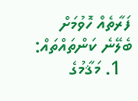ފަރާތެއް ހޮވުމަށް ބެލޭނެ ކަންތައްތައް:
  1. މަޤާމުގެ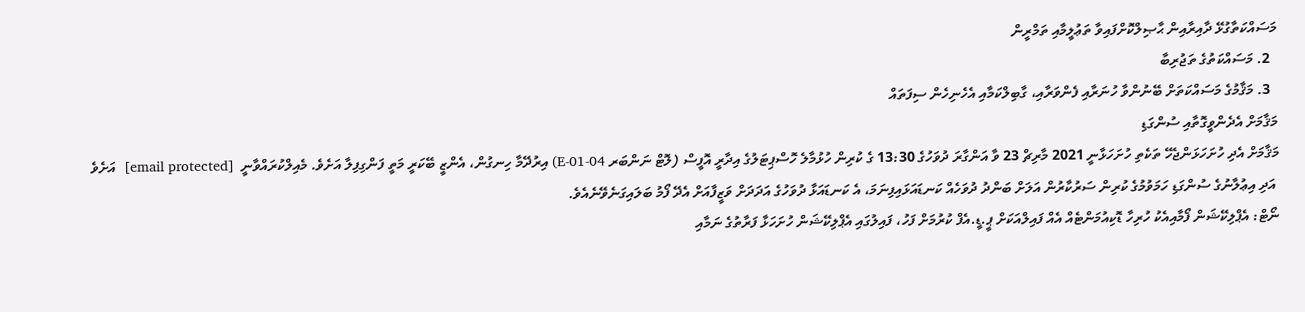މަސައްކަތާގުޅޭ ދާއިރާއިން ޙާޞިލްކޮށްފައިވާ ތަޢުލީމާއި ތަމްރީން
  2. މަސައްކަތުގެ ތަޖުރިބާ
  3. މަޤާމުގެ މަސައްކަތަށް ބޭނުންވާ ހުނަރާއި ފެންވަރާއި، ގާބިލްކަމާއި އެހެނިހެން ސިފަތައް
މަޤާމަށް އެދެންވީގޮތާއި ސުންގަޑި
މަޤާމަށް އެދި ހުށަހަޅަންޖެހޭ ތަކެތި ހުށަހަޅާނީ 2021 މާރިޗް 23 ވާ އަންގާރަ ދުވަހުގެ 13:30 ގެ ކުރިން ހުޅުމާލެ ހޮސްޕިޓަލުގެ އިދާރީ އޮފީސް (ލޮޓް ނަންބަރ 04-01-E) އިރުދޭމާ ހިނގުން، އެންޒީ ބޭކަރީ މަތީ ފަންގިފިލާ އަށެވެ. މެއިލްކުރައްވާނީ  [email protected]  އަށެވެ
 އަދި އިޢުލާނުގެ ސުންގަޑި ހަމަވުމުގެ ކުރިން ސަރުކާރުން އަލަށް ބަންދު ދުވަހެއް ކަނޑައަޅައިފިނަމަ، އެ ކަނޑައަޅާ ދުވަހުގެ އަދަދަށް ވަޒީފާއަށް އެދޭ ފޯމު ބަލައިގަނެވޭނެއެވެ.
ނޯޓް: އެޕްލިކޭޝަން ފޯމާއިއެކު ހުރިހާ ޑޮކިއުމަންޓެއް އެއް ފައިލްއަކަށް ޕީ.ޑީ.އެފް ކުރުމަށް ފަހު، ފައިލުގައި އެޕްލިކޭޝަން ހުށަހަޅާ ފަރާތުގެ ނަމާއި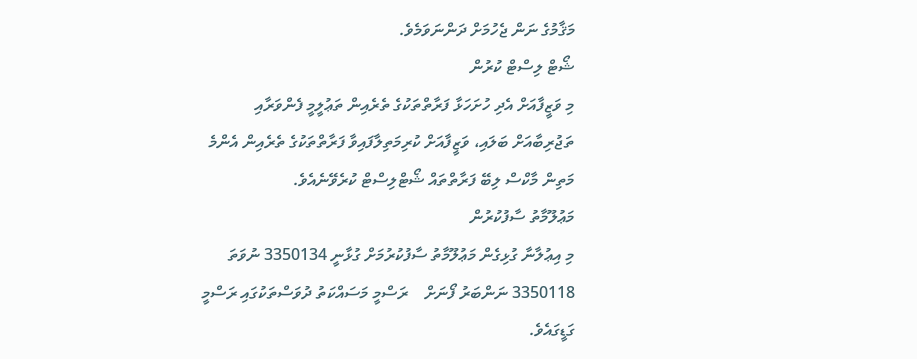މަޤާމުގެ ނަން ޖެހުމަށް ދަންނަވަމެވެ.
ޝޯޓް ލިސްޓް ކުރުން
މި ވަޒީފާއަށް އެދި ހުށަހަޅާ ފަރާތްތަކުގެ ތެރެއިން ތަޢުލީމީ ފެންވަރާއި ތަޖުރިބާއަށް ބަލައި، ވަޒީފާއަށް ކުރިމަތިލާފައިވާ ފަރާތްތަކުގެ ތެރެއިން އެންމެ މަތިން މާކްސް ލިބޭ ފަރާތްތައް ޝޯޓްލިސްޓް ކުރެވޭނެއެވެ.
މަޢުލޫމާތު ސާފުކުރުން
މި އިޢުލާނާ ގުޅިގެން މަޢުލޫމާތު ސާފުކުރުމަށް ގުޅާނީ 3350134 ނުވަތަ 3350118 ނަންބަރު ފޯނަށް    ރަސްމީ މަސައްކަތު ދުވަސްތަކުގައި ރަސްމީ ގަޑީގައެވެ.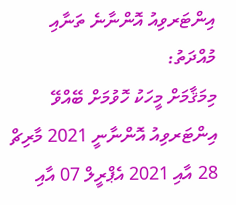އިންޓަރވިއު އޮންނާނެ ތަނާއި މުއްދަތު:
މިމަޤާމަށް މީހަކު ހޮވުމަށް ބޭއްވޭ އިންޓަރވިއު އޮންނާނީ 2021 މާރިޗް 28 އާއި 2021 އެޕްރީލް 07 އާއި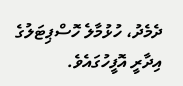ދެމެދު، ހުޅުމާލެ ހޮސްޕިޓަލުގެ އިދާރީ އޮފީހުގައެވެ.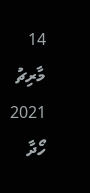14 މާރިޗު 2021
ހޯދާ